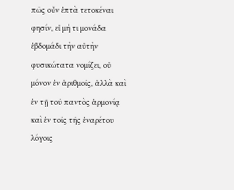πῶς οὖν ἑπτὰ τετοκέναι φησίν, εἰ μή τι μονάδα ἑβδομάδι τὴν αὐτὴν φυσικώτατα νομίζει, οὐ μόνον ἐν ἀριθμοῖς, ἀλλὰ καὶ ἐν τῇ τοῦ παντὸς ἁρμονίᾳ καὶ ἐν τοῖς τῆς ἐναρέτου λόγοις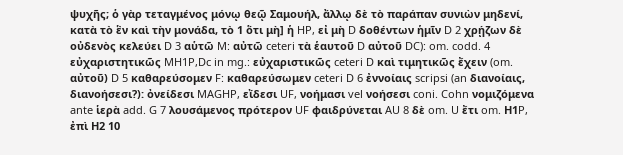ψυχῆς; ὁ γὰρ τεταγμένος μόνῳ θεῷ Σαμουήλ, ἄλλῳ δὲ τὸ παράπαν συνιὼν μηδενί, κατὰ τὸ ἓν καὶ τὴν μονάδα, τὸ 1 ὅτι μὴ] ἡ HP, εἰ μὴ D δοθέντων ἡμῖν D 2 χρῄζων δὲ οὐδενὸς κελεύει D 3 αὑτῶ M: αὐτῶ ceteri τὰ ἑαυτοῦ D αὐτοῦ DC): om. codd. 4 εὐχαριστητικῶς MH1P,Dc in mg.: εὐχαριστικῶς ceteri D καὶ τιμητικῶς ἔχειν (om. αὐτοῦ) D 5 καθαρεύσομεν F: καθαρεύσωμεν ceteri D 6 ἐννοίαις scripsi (an διανοίαις, διανοήσεσι?): ὀνείδεσι MAGHP, εἴδεσι UF, νοήμασι vel νοήσεσι coni. Cohn νομιζόμενα ante ἱερὰ add. G 7 λουσάμενος πρότερον UF φαιδρύνεται AU 8 δὲ om. U ἔτι om. Η1P, ἐπὶ Η2 10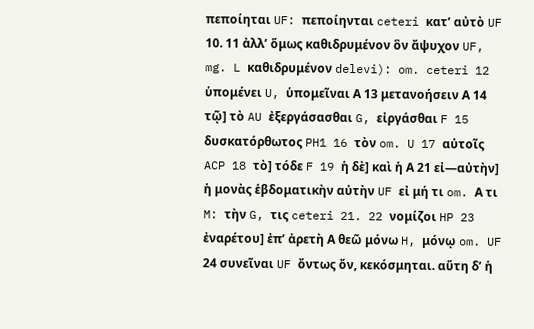πεποίηται UF: πεποίηνται ceteri κατ’ αὐτὸ UF 10. 11 ἀλλ’ ὅμως καθιδρυμένον ὃν ἄψυχον UF, mg. L καθιδρυμένον delevi): om. ceteri 12 ὑπομένει U, ὑπομεῖναι Α 13 μετανοήσειν Α 14 τῷ] τὸ AU ἐξεργάσασθαι G, εἰργάσθαι F 15 δυσκατόρθωτος PH1 16 τὸν om. U 17 αὐτοῖς ACP 18 τὸ] τόδε F 19 ἡ δὲ] καὶ ἡ Α 21 εἰ—αὐτὴν] ἡ μονὰς ἑβδοματικὴν αὐτὴν UF εἰ μή τι om. Α τι M: τὴν G, τις ceteri 21. 22 νομίζοι HP 23 ἐναρέτου] ἐπ’ ἀρετὴ Α θεῶ μόνω H, μόνῳ om. UF 24 συνεῖναι UF ὄντως ὄν, κεκόσμηται. αὕτη δ’ ἡ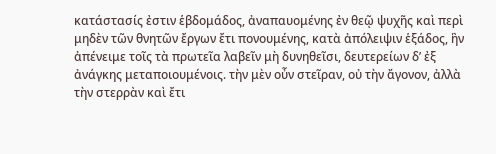κατάστασίς ἐστιν ἑβδομάδος, ἀναπαυομένης ἐν θεῷ ψυχῆς καὶ περὶ μηδὲν τῶν θνητῶν ἔργων ἔτι πονουμένης, κατὰ ἀπόλειψιν ἑξάδος, ἣν ἀπένειμε τοῖς τὰ πρωτεῖα λαβεῖν μὴ δυνηθεῖσι, δευτερείων δ’ ἐξ ἀνάγκης μεταποιουμένοις. τὴν μὲν οὖν στεῖραν, οὐ τὴν ἄγονον, ἀλλὰ τὴν στερρὰν καὶ ἔτι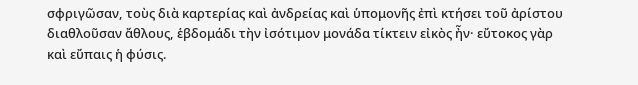σφριγῶσαν, τοὺς διὰ καρτερίας καὶ ἀνδρείας καὶ ὑπομονῆς ἐπὶ κτήσει τοῦ ἀρίστου διαθλοῦσαν ἄθλους, ἑβδομάδι τὴν ἰσότιμον μονάδα τίκτειν εἰκὸς ἦν· εὔτοκος γὰρ καὶ εὔπαις ἡ φύσις.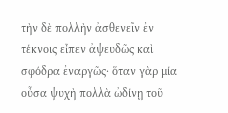τὴν δὲ πολλὴν ἀσθενεῖν ἐν τέκνοις εἶπεν ἀψευδῶς καὶ σφόδρα ἐναργῶς· ὅταν γὰρ μία οὖσα ψυχὴ πολλὰ ὠδίνῃ τοῦ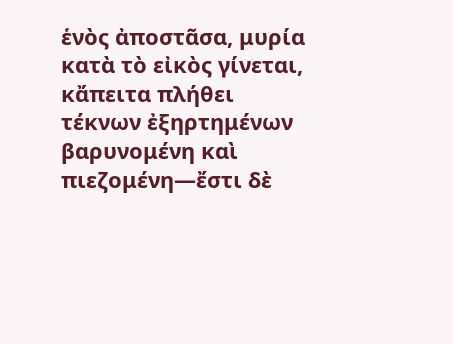ἑνὸς ἀποστᾶσα, μυρία κατὰ τὸ εἰκὸς γίνεται, κἄπειτα πλήθει τέκνων ἐξηρτημένων βαρυνομένη καὶ πιεζομένη—ἔστι δὲ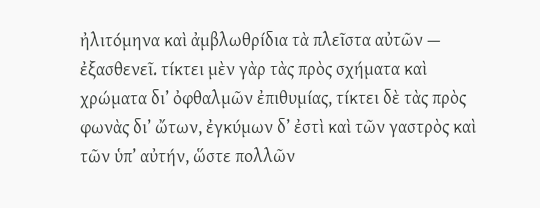ἠλιτόμηνα καὶ ἀμβλωθρίδια τὰ πλεῖστα αὐτῶν — ἐξασθενεῖ. τίκτει μὲν γὰρ τὰς πρὸς σχήματα καὶ χρώματα δι’ ὀφθαλμῶν ἐπιθυμίας, τίκτει δὲ τὰς πρὸς φωνὰς δι’ ὤτων, ἐγκύμων δ’ ἐστὶ καὶ τῶν γαστρὸς καὶ τῶν ὑπ’ αὐτήν, ὥστε πολλῶν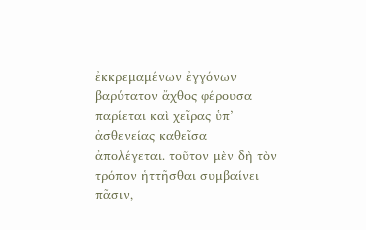ἐκκρεμαμένων ἐγγόνων βαρύτατον ἄχθος φέρουσα παρίεται καὶ χεῖρας ὑπ’ ἀσθενείας καθεῖσα ἀπολέγεται. τοῦτον μὲν δὴ τὸν τρόπον ἡττῆσθαι συμβαίνει πᾶσιν,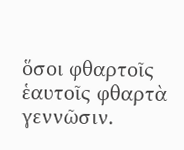ὅσοι φθαρτοῖς ἑαυτοῖς φθαρτὰ γεννῶσιν.